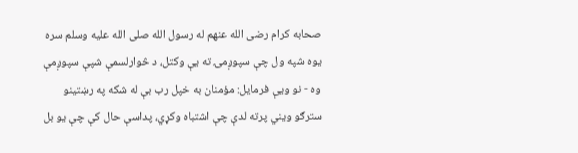صحابه کرام رضی الله عنهم له رسول الله صلی الله علیه وسلم سره یوه شپه ول چې سپوږمۍ ته یې وکتل، د څوارلسمې شپې سپوږمې وه - نو ویې فرمایل: مؤمنان به خپل رب بې له شکه په رښتینو سترګو ویني پرته لدې چې اشتباه وکړي، پداسې حال کې چې یو بل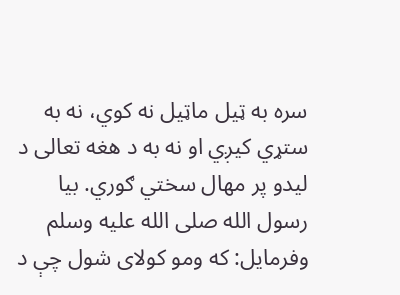سره به ټیل ماټیل نه کوي، نه به ستړي کیږي او نه به د هغه تعالی د لیدو پر مهال سختي ګوري. بیا رسول الله صلی الله علیه وسلم وفرمایل: که ومو کولای شول چې د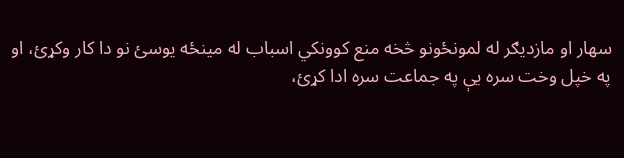سهار او مازدیګر له لمونځونو څخه منع کوونکي اسباب له مینځه یوسئ نو دا کار وکړئ، او په خپل وخت سره یې په جماعت سره ادا کړئ،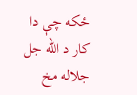ځکه چې دا کار د الله جل جلاله مخ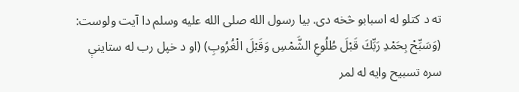ته د کتلو له اسبابو څخه دی. بیا رسول الله صلی الله علیه وسلم دا آیت ولوست: (وَسَبِّحْ بِحَمْدِ رَبِّكَ قَبْلَ طُلُوعِ الشَّمْسِ وَقَبْلَ الْغُرُوبِ) (او د خپل رب له ستاينې سره تسبیح وایه له لمر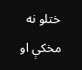ختلو نه مخكې او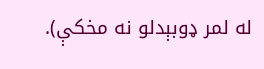له لمر ډوبېدلو نه مخكې).